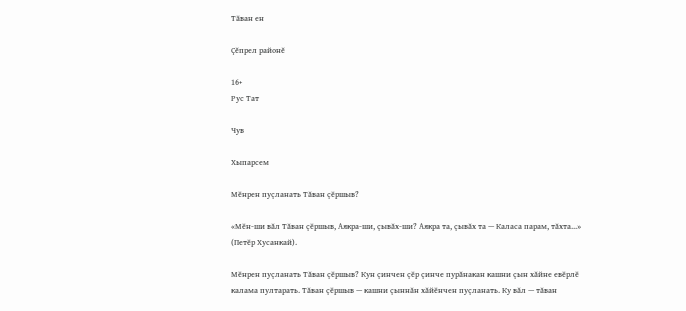Тӑван ен

Çĕпрел районĕ

16+
Рус Тат

Чув

Хыпарсем

Мӗнрен пуçланать Тăван çӗршыв?

«Мӗн-ши вăл Тăван çӗршыв, Аякра-ши, çывăх-ши? Аякра та, çывăх та — Каласа парам, тăхта...» (Петӗр Хусанкай).

Мӗнрен пуçланать Тăван çӗршыв? Кун çинчен çӗр çинче пурăнакан кашни çын хăйне евӗрлӗ калама пултарать. Тăван çӗршыв — кашни çыннăн хăйӗнчен пуçланать. Ку вăл — тăван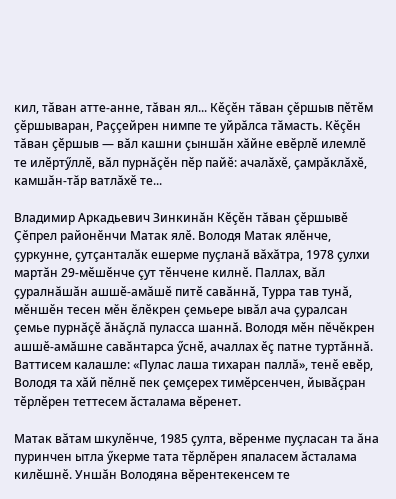кил, тăван атте-анне, тăван ял... Кӗçӗн тăван çӗршыв пӗтӗм çӗршываран, Раççейрен нимпе те уйрăлса тăмасть. Кӗçӗн тăван çӗршыв — вăл кашни çыншăн хăйне евӗрлӗ илемлӗ те илӗртӳллӗ, вăл пурнăçӗн пӗр пайӗ: ачалăхӗ, çамрăклăхӗ, камшăн-тăр ватлăхӗ те...

Владимир Аркадьевич Зинкинăн Кӗçӗн тăван çӗршывӗ Çӗпрел районӗнчи Матак ялӗ. Володя Матак ялӗнче, çуркунне, çутçанталăк ешерме пуçланă вăхăтра, 1978 çулхи мартăн 29-мӗшӗнче çут тӗнчене килнӗ. Паллах, вăл çуралнăшăн ашшӗ-амăшӗ питӗ савăннă, Турра тав тунă, мӗншӗн тесен мӗн ӗлӗкрен çемьере ывăл ача çуралсан çемье пурнăçӗ ăнăçлă пуласса шаннă. Володя мӗн пӗчӗкрен ашшӗ-амăшне савăнтарса ӳснӗ, ачаллах ӗç патне туртăннă. Ваттисем калашле: «Пулас лаша тихаран паллă», тенӗ евӗр, Володя та хăй пӗлнӗ пек çемçерех тимӗрсенчен, йывăçран тӗрлӗрен теттесем ăсталама вӗренет.

Матак вăтам шкулӗнче, 1985 çулта, вӗренме пуçласан та ăна пуринчен ытла ӳкерме тата тӗрлӗрен япаласем ăсталама килӗшнӗ. Уншăн Володяна вӗрентекенсем те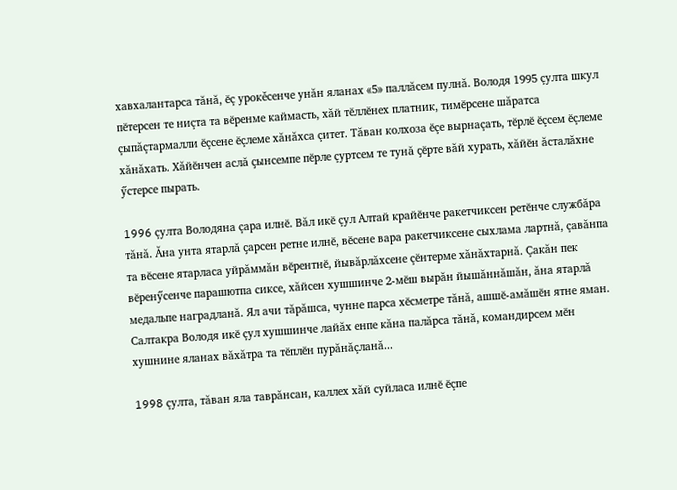хавхалантарса тăнă, ӗç урокěсенче унăн яланах «5» паллăсем пулнă. Володя 1995 çулта шкул пӗтерсен те ниçта та вӗренме каймасть, хăй тӗллӗнех платник, тимӗрсене шăратса çыпăçтармалли ӗçсене ӗçлеме хăнăхса çитет. Тăван колхоза ӗçе вырнаçать, тӗрлӗ ӗçсем ӗçлеме хăнăхать. Хăйӗнчен аслă çынсемпе пӗрле çуртсем те тунă çӗрте вăй хурать, хăйӗн ăсталăхне ӳстерсе пырать.

1996 çулта Володяна çара илнӗ. Вăл икӗ çул Алтай крайӗнче ракетчиксен ретӗнче службăра тăнă. Ăна унта ятарлă çарсен ретне илнӗ, вӗсене вара ракетчиксене сыхлама лартнă, çавăнпа та вӗсене ятарласа уйрăммăн вӗрентнӗ, йывăрлăхсене çӗнтерме хăнăхтарнă. Çакăн пек вӗренӳсенче парашютпа сиксе, хăйсен хушшинче 2-мӗш вырăн йышăннăшăн, ăна ятарлă медальпе наградланă. Ял ачи тăрăшса, чунне парса хӗсметре тăнă, ашшӗ-амăшӗн ятне яман. Салтакра Володя икӗ çул хушшинче лайăх енпе кăна палăрса тăнă, командирсем мӗн хушнине яланах вăхăтра та тӗплӗн пурăнăçланă...

1998 çулта, тăван яла таврăнсан, каллех хăй суйласа илнӗ ӗçпе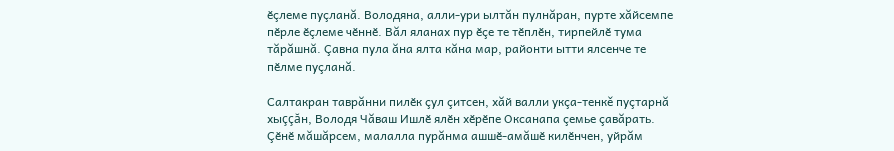ӗçлеме пуçланă. Володяна, алли-ури ылтăн пулнăран, пурте хăйсемпе пӗрле ӗçлеме чӗннӗ. Вăл яланах пур ӗçе те тӗплӗн, тирпейлӗ тума тăрăшнă. Çавна пула ăна ялта кăна мар, районти ытти ялсенче те пӗлме пуçланă.

Салтакран таврăнни пилӗк çул çитсен, хăй валли укçа-тенкě пуçтарнă хыççăн, Володя Чăваш Ишлӗ ялӗн хӗрӗпе Оксанапа çемье çавăрать. Çӗнӗ мăшăрсем, малалла пурăнма ашшӗ-амăшӗ килӗнчен, уйрăм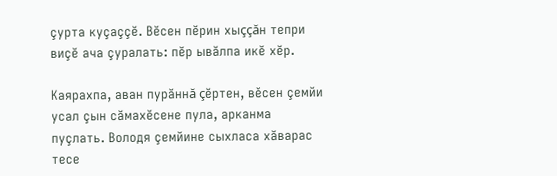çурта куçаççӗ. Вӗсен пӗрин хыççăн тепри виçӗ ача çуралать: пӗр ывăлпа икӗ хӗр.

Каярахпа, аван пурăннă çӗртен, вěсен çемйи усал çын сăмахӗсене пула, арканма пуçлать. Володя çемйине сыхласа хăварас тесе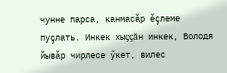чунне парса, канмасăр ӗçлеме пуçлать. Инкек хыççăн инкек, Володя йывăр чирлесе ӳкет, вилес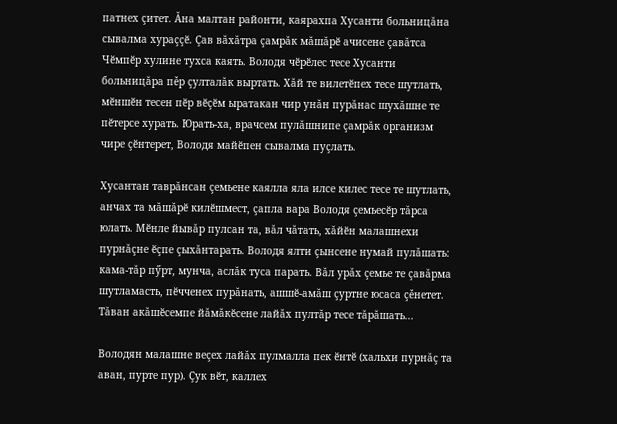патнех çитет. Ăна малтан районти, каярахпа Хусанти больницăна сывалма хураççӗ. Çав вăхăтра çамрăк мăшăрӗ ачисене çавăтса Чӗмпӗр хулине тухса каять. Володя чӗрӗлес тесе Хусанти больницăра пěр çулталăк выртать. Хăй те вилетӗпех тесе шутлать, мӗншӗн тесен пӗр вӗçӗм ыратакан чир унăн пурăнас шухăшне те пӗтерсе хурать. Юрать-ха, врачсем пулăшнипе çамрăк организм чире çӗнтерет, Володя майӗпен сывалма пуçлать.

Хусантан таврăнсан çемьене каялла яла илсе килес тесе те шутлать, анчах та мăшăрӗ килӗшмест, çапла вара Володя çемьесӗр тăрса юлать. Мӗнле йывăр пулсан та, вăл чăтать, хăйӗн малашнехи пурнăçне ӗçпе çыхăнтарать. Володя ялти çынсене нумай пулăшать: кама-тăр пӳрт, мунча, аслăк туса парать. Вăл урăх çемье те çавăрма шутламасть, пӗчченех пурăнать, ашшӗ-амăш çуртне юсаса çěнетет. Тăван акăшӗсемпе йăмăкӗсене лайăх пултăр тесе тăрăшать...

Володян малашне веçех лайăх пулмалла пек ӗнтӗ (хальхи пурнăç та аван, пурте пур). Çук вӗт, каллех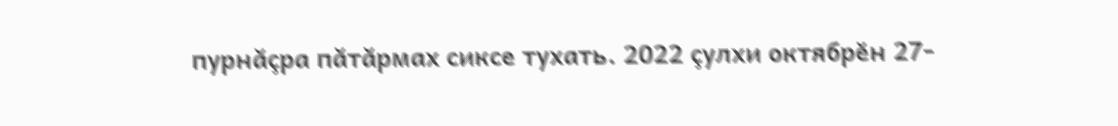пурнăçра пăтăрмах сиксе тухать. 2022 çулхи октябрӗн 27-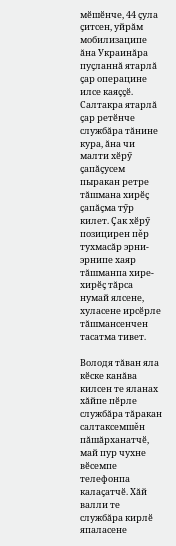мӗшӗнче, 44 çула çитсен, уйрăм мобилизаципе ăна Украинăра пуçланнă ятарлă çар операцине илсе каяççӗ. Салтакра ятарлă çар ретӗнче службăра тăнине кура, ăна чи малти хӗрӳ çапăçусем пыракан ретре тăшмана хирӗç çапăçма тӳр килет. Çак хӗрӳ позицирен пěр тухмасăр эрни-эрнипе хаяр тăшманпа хире-хирӗç тăрса нумай ялсене, хуласене ирсӗрле тăшмансенчен тасатма тивет.

Володя тăван яла кӗске канăва килсен те яланах хăйпе пӗрле службăра тăракан салтаксемшěн пăшăрханатчӗ, май пур чухне вӗсемпе телефонпа калаçатчӗ. Хăй валли те службăра кирлӗ япаласене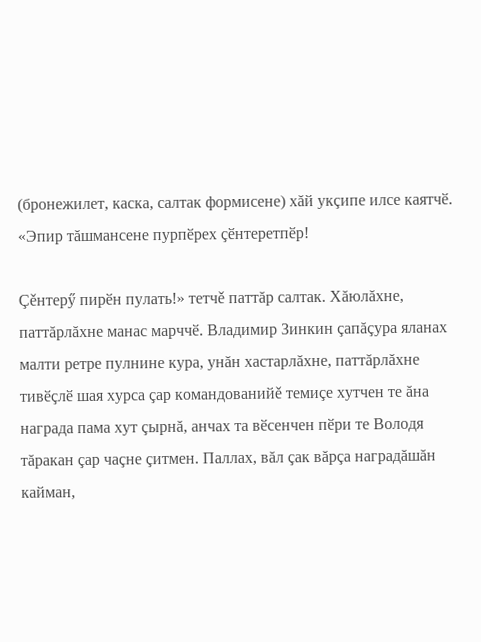(бронежилет, каска, салтак формисене) хăй укçипе илсе каятчӗ. «Эпир тăшмансене пурпӗрех çӗнтеретпӗр!

Çěнтерӳ пирӗн пулать!» тетчě паттăр салтак. Хăюлăхне, паттăрлăхне манас марччӗ. Владимир Зинкин çапăçура яланах малти ретре пулнине кура, унăн хастарлăхне, паттăрлăхне тивӗçлӗ шая хурса çар командованийě темиçе хутчен те ăна награда пама хут çырнă, анчах та вӗсенчен пӗри те Володя тăракан çар чаçне çитмен. Паллах, вăл çак вăрçа наградăшăн кайман,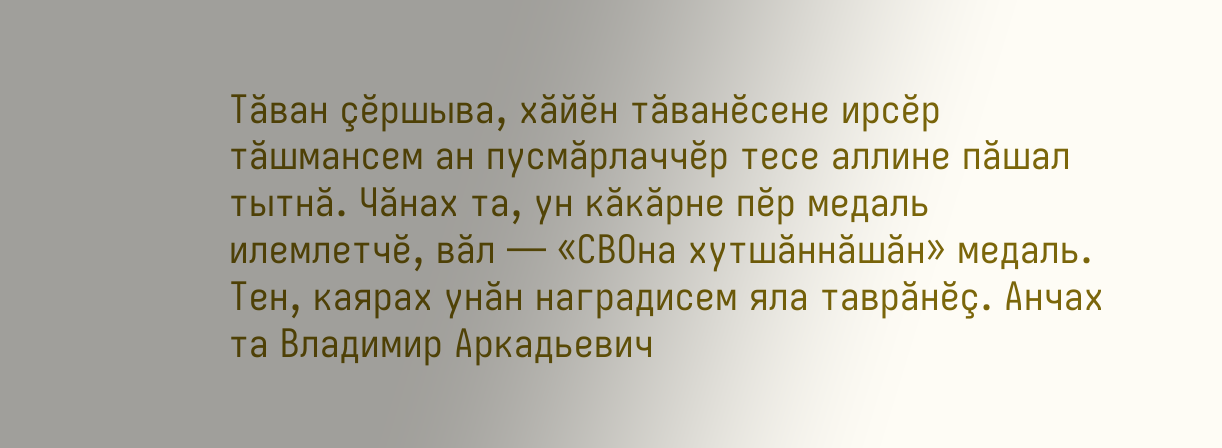Тăван çӗршыва, хăйӗн тăванӗсене ирсӗр тăшмансем ан пусмăрлаччӗр тесе аллине пăшал тытнă. Чăнах та, ун кăкăрне пӗр медаль илемлетчӗ, вăл — «СВОна хутшăннăшăн» медаль. Тен, каярах унăн наградисем яла таврăнӗç. Анчах та Владимир Аркадьевич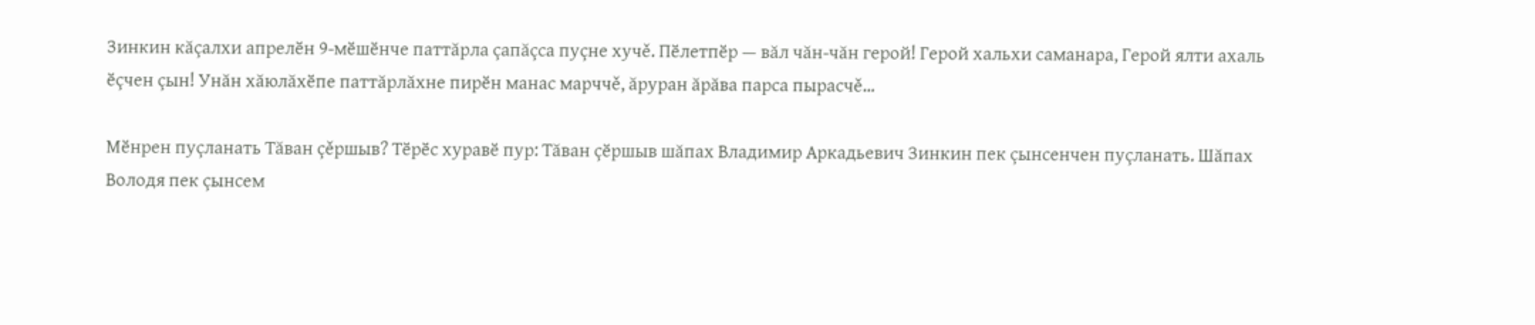Зинкин кăçалхи апрелӗн 9-мӗшӗнче паттăрла çапăçса пуçне хучě. Пӗлетпӗр — вăл чăн-чăн герой! Герой хальхи саманара, Герой ялти ахаль ӗçчен çын! Унăн хăюлăхӗпе паттăрлăхне пирӗн манас марччě, ăруран ăрăва парса пырасчě...

Мӗнрен пуçланать Тăван çěршыв? Тӗрӗс хуравӗ пур: Тăван çӗршыв шăпах Владимир Аркадьевич Зинкин пек çынсенчен пуçланать. Шăпах Володя пек çынсем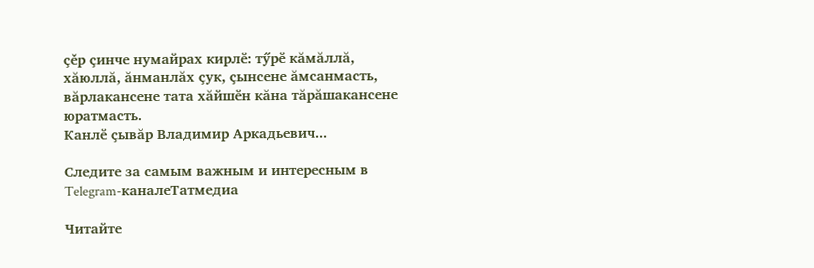çěр çинче нумайрах кирлӗ: тӳрӗ кăмăллă, хăюллă, ăнманлăх çук, çынсене ăмсанмасть, вăрлакансене тата хăйшӗн кăна тăрăшакансене юратмасть.
Канлӗ çывăр Владимир Аркадьевич...

Следите за самым важным и интересным в Telegram-каналеТатмедиа

Читайте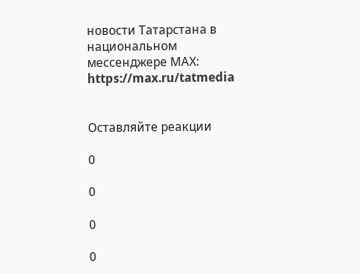новости Татарстана в национальном мессенджере MАХ: https://max.ru/tatmedia


Оставляйте реакции

0

0

0

0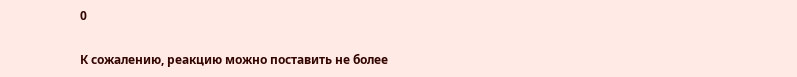0

К сожалению, реакцию можно поставить не более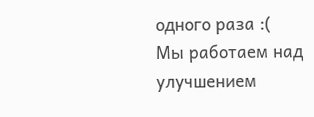одного раза :(
Мы работаем над улучшением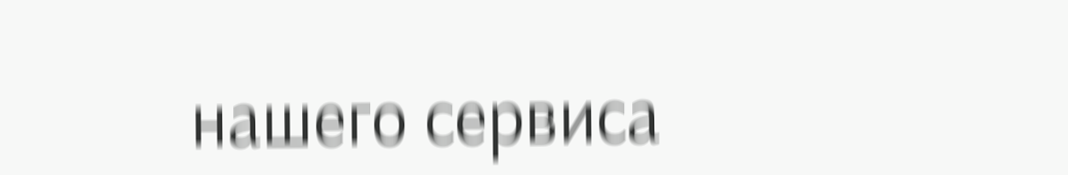нашего сервиса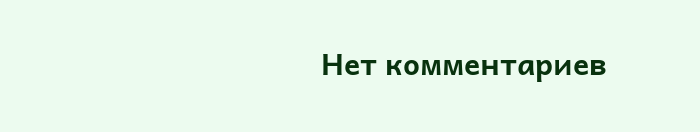Нет комментариев